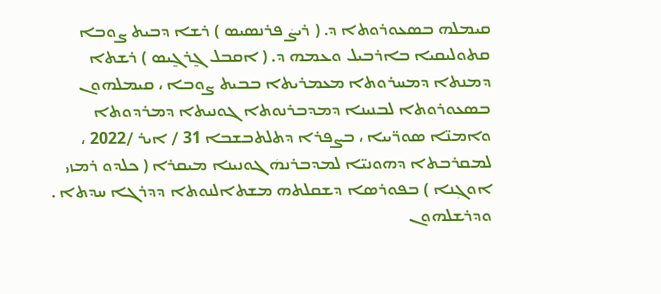ܩܝܡܠܗ ܒܣܥܘܪܘܬܐ ܕ. ( ܪܝܨܿ ܦܪܢܣܝܣ ) ܪܫܐ ܕܒܝܬ ܨܘܒܐ ܩܬܘܠܝܩܝܐ ܒܐܪܒܝܠ ܘܥܡܗ ܕ. ( ܐܩܒܠ ܓ̰ܪܓ̰ܝܣ ) ܪܫܬܐ ܕܡܢܬܐ ܕܡܚܪܘܬܐ ܡܥܡܪܝܬܐ ܒܒܝܬ ܨܘܒܐ ، ܩܝܡܠܗܘܢ ܒܣܥܘܪܘܬܐ ܠܒܢܝܢܐ ܕܡܕܒܪܢܘܬܐ ܓܘܢܝܬܐ ܕܡܪܕܘܬܐ ܘܐܡܢ̈ܐ ܣܘܪ̈ܝܝܐ ، ܒܨܦܪܐ ܕܬܠܬܒܫܒܐ 31 / ܐܝܪ /2022 ، ܠܡܩܪܒܬܐ ܕܗܘܢܝ̈ܐ ܠܡܕܒܪܢܗܿ ܓܘܢܝܢܐ ܡܝܩܪܐ ( ܟܠܕܘ ܪܡܙܝ ܐܘܓܼܢܐ ) ܒܦܘܪܣܐ ܕܫܩܠܬܗ ܡܫܬܐܠܢܘܬܐ ܕܕܪܓܐ ܚܕܬܐ .
ܘܕܪܫܠܗܘܢ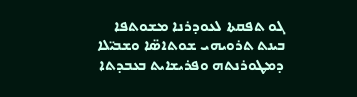ܓܘ ܬܦܩܬܐ ܠܥܘܕܪܢܐ ܡܫܘܬܦܐ ܒܝܢܬ ܬܪܘܝܗܝ ܫܘܬܐܣ̈ܐ ܘܫܒܝ̈ܠܐ ܕܡܛܘܪܢܬܗ ܘܦܪܝܫܐܝܬ ܒܥܒܕܬܐ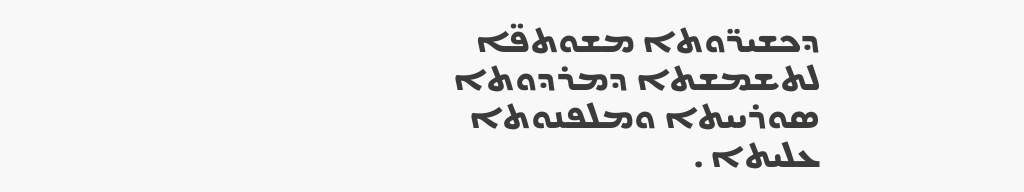ܕܟܫܝܪ̈ܘܬܐ ܡܫܘܬܦ̈ܐ ܠܬܫܡܫܬܐ ܕܡܪܕܘܬܐ ܣܘܪܝܝܬܐ ܘܡܠܦܢܘܬܐ ܥܠܝܬܐ .